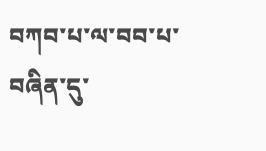བཀབ་པ་ལ་བབ་པ་བཞིན་དུ་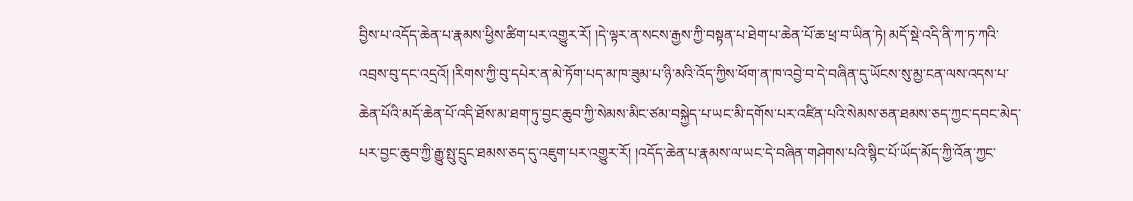བྱིས་པ་འདོད་ཆེན་པ་རྣམས་ཕྱིས་ཚིག་པར་འགྱུར་རོ། །དེ་ལྟར་ན་སངས་རྒྱས་ཀྱི་བསྟན་པ་ཐེག་པ་ཆེན་པོ་ཆ་ཕྲ་བ་ཡིན་ཏེ། མདོ་སྡེ་འདི་ནི་ཀ་ཏ་ཀའི་འབྲས་བུ་དང་འདྲའོ། །རིགས་ཀྱི་བུ་དཔེར་ན་མེ་ཏོག་པད་མ་ཁ་ཟུམ་པ་ཉི་མའི་འོད་ཀྱིས་ཕོག་ན་ཁ་འབྱེ་བ་དེ་བཞིན་དུ་ཡོངས་སུ་མྱ་ངན་ལས་འདས་པ་ཆེན་པོའི་མདོ་ཆེན་པོ་འདི་ཐོས་མ་ཐག་ཏུ་བྱང་ཆུབ་ཀྱི་སེམས་མིང་ཙམ་བསྐྱེད་པ་ཡང་མི་དགོས་པར་འཛིན་པའི་སེམས་ཅན་ཐམས་ཅད་ཀྱང་དབང་མེད་པར་བྱང་ཆུབ་ཀྱི་རྒྱུ་སྤུ་དྲུང་ཐམས་ཅད་དུ་འཇུག་པར་འགྱུར་རོ། །འདོད་ཆེན་པ་རྣམས་ལ་ཡང་དེ་བཞིན་གཤེགས་པའི་སྙིང་པོ་ཡོད་མོད་ཀྱི་འོན་ཀྱང་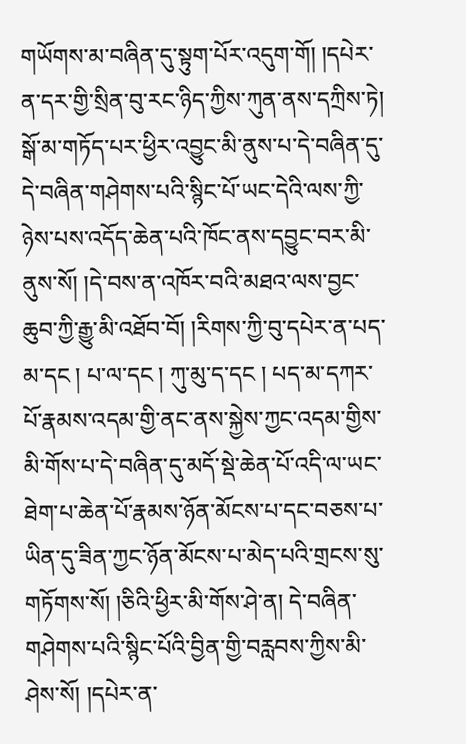གཡོགས་མ་བཞིན་དུ་སྟུག་པོར་འདུག་གོ། །དཔེར་ན་དར་གྱི་སྲིན་བུ་རང་ཉིད་ཀྱིས་ཀུན་ནས་དཀྲིས་ཏེ། སྒོ་མ་གཏོད་པར་ཕྱིར་འབྱུང་མི་ནུས་པ་དེ་བཞིན་དུ་དེ་བཞིན་གཤེགས་པའི་སྙིང་པོ་ཡང་དེའི་ལས་ཀྱི་ཉེས་པས་འདོད་ཆེན་པའི་ཁོང་ནས་དབྱུང་བར་མི་ནུས་སོ། །དེ་བས་ན་འཁོར་བའི་མཐའ་ལས་བྱང་ཆུབ་ཀྱི་རྒྱུ་མི་འཐོབ་བོ། །རིགས་ཀྱི་བུ་དཔེར་ན་པད་མ་དང ། པ་ལ་དང ། ཀུ་མུ་ད་དང ། པད་མ་དཀར་པོ་རྣམས་འདམ་གྱི་ནང་ནས་སྐྱེས་ཀྱང་འདམ་གྱིས་མི་གོས་པ་དེ་བཞིན་དུ་མདོ་སྡེ་ཆེན་པོ་འདི་ལ་ཡང་ཐེག་པ་ཆེན་པོ་རྣམས་ཉོན་མོངས་པ་དང་བཅས་པ་ཡིན་དུ་ཟིན་ཀྱང་ཉོན་མོངས་པ་མེད་པའི་གྲངས་སུ་གཏོགས་སོ། །ཅིའི་ཕྱིར་མི་གོས་ཤེ་ན། དེ་བཞིན་གཤེགས་པའི་སྙིང་པོའི་བྱིན་གྱི་བརླབས་ཀྱིས་མི་ཤེས་སོ། །དཔེར་ན་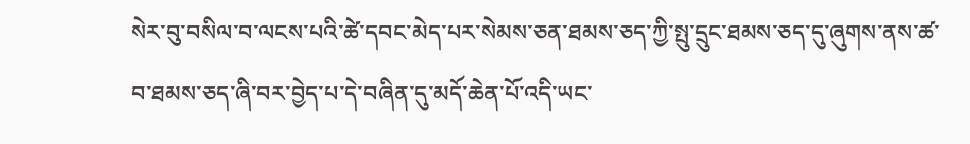སེར་བུ་བསིལ་བ་ལངས་པའི་ཚེ་དབང་མེད་པར་སེམས་ཅན་ཐམས་ཅད་ཀྱི་སྤུ་དྲུང་ཐམས་ཅད་དུ་ཞུགས་ནས་ཚ་བ་ཐམས་ཅད་ཞི་བར་བྱེད་པ་དེ་བཞིན་དུ་མདོ་ཆེན་པོ་འདི་ཡང་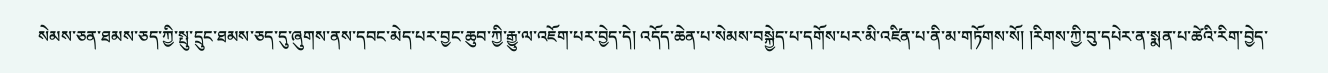སེམས་ཅན་ཐམས་ཅད་ཀྱི་སྤུ་དྲུང་ཐམས་ཅད་དུ་ཞུགས་ནས་དབང་མེད་པར་བྱང་ཆུབ་ཀྱི་རྒྱུ་ལ་འཇོག་པར་བྱེད་དེ། འདོད་ཆེན་པ་སེམས་བསྐྱེད་པ་དགོས་པར་མི་འཛིན་པ་ནི་མ་གཏོགས་སོ། །རིགས་ཀྱི་བུ་དཔེར་ན་སྨན་པ་ཚེའི་རིག་བྱེད་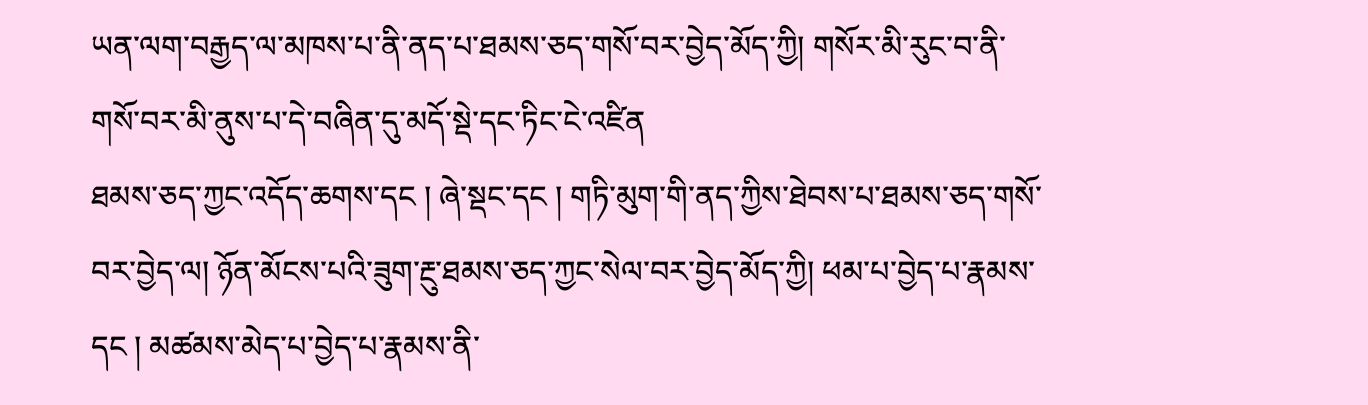ཡན་ལག་བརྒྱད་ལ་མཁས་པ་ནི་ནད་པ་ཐམས་ཅད་གསོ་བར་བྱེད་མོད་ཀྱི། གསོར་མི་རུང་བ་ནི་གསོ་བར་མི་ནུས་པ་དེ་བཞིན་དུ་མདོ་སྡེ་དང་ཏིང་ངེ་འཛིན
ཐམས་ཅད་ཀྱང་འདོད་ཆགས་དང ། ཞེ་སྡང་དང ། གཏི་མུག་གི་ནད་ཀྱིས་ཐེབས་པ་ཐམས་ཅད་གསོ་བར་བྱེད་ལ། ཉོན་མོངས་པའི་ཟུག་རྔུ་ཐམས་ཅད་ཀྱང་སེལ་བར་བྱེད་མོད་ཀྱི། ཕམ་པ་བྱེད་པ་རྣམས་དང ། མཚམས་མེད་པ་བྱེད་པ་རྣམས་ནི་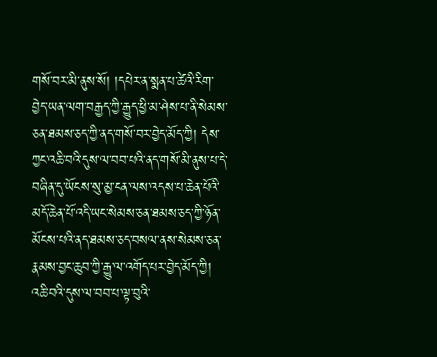གསོ་བར་མི་ནུས་སོ། །དཔེར་ན་སྨན་པ་ཚེའི་རིག་བྱེད་ཡན་ལག་བརྒྱད་ཀྱི་རྒྱུད་ཕྱི་མ་ཤེས་པ་ནི་སེམས་ཅན་ཐམས་ཅད་ཀྱི་ནད་གསོ་བར་བྱེད་མོད་ཀྱི། དེས་ཀྱང་འཆི་བའི་དུས་ལ་བབ་པའི་ནད་གསོ་མི་ནུས་པ་དེ་བཞིན་དུ་ཡོངས་སུ་མྱ་ངན་ལས་འདས་པ་ཆེན་པོའི་མདོ་ཆེན་པོ་འདི་ཡང་སེམས་ཅན་ཐམས་ཅད་ཀྱི་ཉོན་མོངས་པའི་ནད་ཐམས་ཅད་བསལ་ནས་སེམས་ཅན་རྣམས་བྱང་ཆུབ་ཀྱི་རྒྱུ་ལ་འགོད་པར་བྱེད་མོད་ཀྱི། འཆི་བའི་དུས་ལ་བབ་པ་ལྟ་བུའི་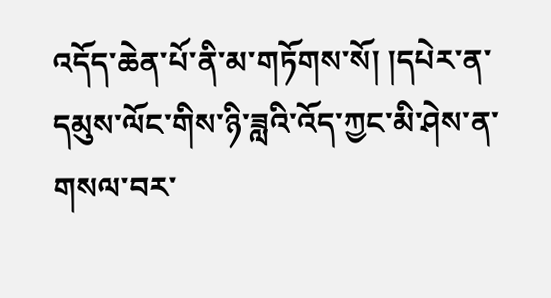འདོད་ཆེན་པོ་ནི་མ་གཏོགས་སོ། །དཔེར་ན་དམུས་ལོང་གིས་ཉི་ཟླའི་འོད་ཀྱང་མི་ཤེས་ན་གསལ་བར་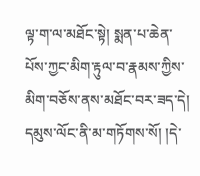ལྟ་ག་ལ་མཐོང་སྟེ། སྨན་པ་ཆེན་པོས་ཀྱང་མིག་རྟུལ་བ་རྣམས་ཀྱིས་མིག་བཅོས་ནས་མཐོང་བར་ཟད་དེ། དམུས་ལོང་ནི་མ་གཏོགས་སོ། །དེ་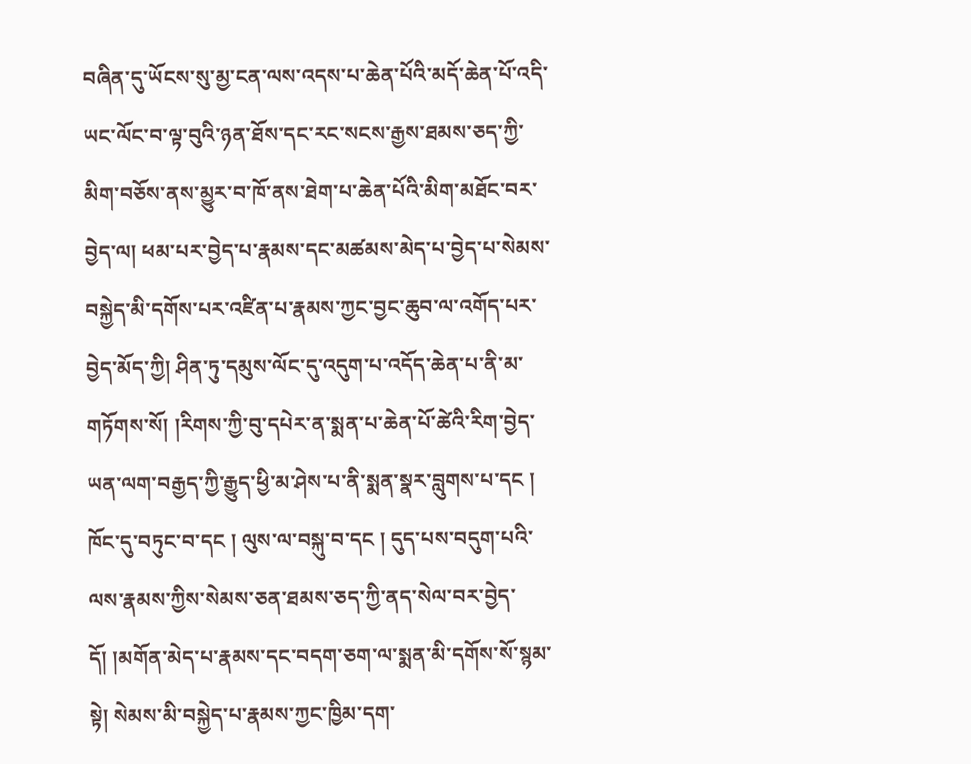བཞིན་དུ་ཡོངས་སུ་མྱ་ངན་ལས་འདས་པ་ཆེན་པོའི་མདོ་ཆེན་པོ་འདི་ཡང་ལོང་བ་ལྟ་བུའི་ཉན་ཐོས་དང་རང་སངས་རྒྱས་ཐམས་ཅད་ཀྱི་མིག་བཅོས་ནས་མྱུར་བ་ཁོ་ནས་ཐེག་པ་ཆེན་པོའི་མིག་མཐོང་བར་བྱེད་ལ། ཕམ་པར་བྱེད་པ་རྣམས་དང་མཚམས་མེད་པ་བྱེད་པ་སེམས་བསྐྱེད་མི་དགོས་པར་འཛིན་པ་རྣམས་ཀྱང་བྱང་ཆུབ་ལ་འགོད་པར་བྱེད་མོད་ཀྱི། ཤིན་ཏུ་དམུས་ལོང་དུ་འདུག་པ་འདོད་ཆེན་པ་ནི་མ་གཏོགས་སོ། །རིགས་ཀྱི་བུ་དཔེར་ན་སྨན་པ་ཆེན་པོ་ཚེའི་རིག་བྱེད་ཡན་ལག་བརྒྱད་ཀྱི་རྒྱུད་ཕྱི་མ་ཤེས་པ་ནི་སྨན་སྣར་བླུགས་པ་དང ། ཁོང་དུ་བཏུང་བ་དང ། ལུས་ལ་བསྐུ་བ་དང ། དུད་པས་བདུག་པའི་ལས་རྣམས་ཀྱིས་སེམས་ཅན་ཐམས་ཅད་ཀྱི་ནད་སེལ་བར་བྱེད་དོ། །མགོན་མེད་པ་རྣམས་དང་བདག་ཅག་ལ་སྨན་མི་དགོས་སོ་སྙམ་སྟེ། སེམས་མི་བསྐྱེད་པ་རྣམས་ཀྱང་ཁྱིམ་དག་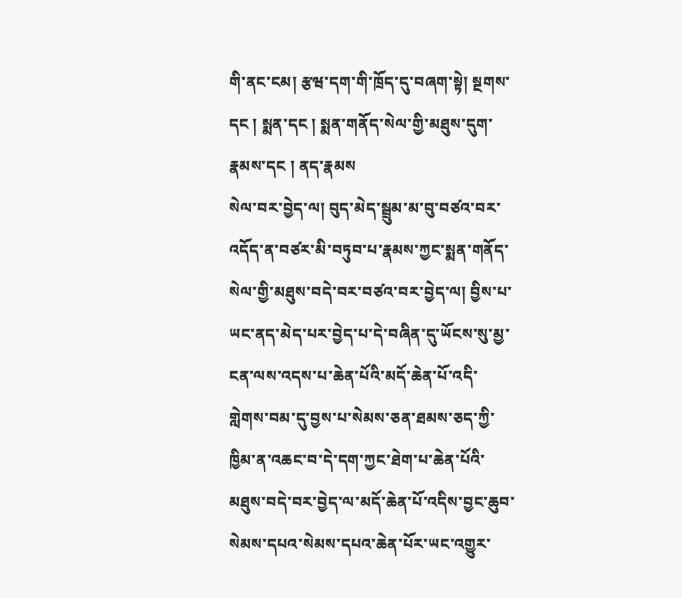གི་ནང་ངམ། རྩཝ་དག་གི་ཁྲོད་དུ་བཞག་སྟེ། སྔགས་དང ། སྨན་དང ། སྨན་གནོད་སེལ་གྱི་མཐུས་དུག་རྣམས་དང ། ནད་རྣམས
སེལ་བར་བྱེད་ལ། བུད་མེད་སྦྲུམ་མ་བུ་བཙའ་བར་འདོད་ན་བཙར་མི་བཏུབ་པ་རྣམས་ཀྱང་སྨན་གནོད་སེལ་གྱི་མཐུས་བདེ་བར་བཙའ་བར་བྱེད་ལ། བྱིས་པ་ཡང་ནད་མེད་པར་བྱེད་པ་དེ་བཞིན་དུ་ཡོངས་སུ་མྱ་ངན་ལས་འདས་པ་ཆེན་པོའི་མདོ་ཆེན་པོ་འདི་གླེགས་བམ་དུ་བྱས་པ་སེམས་ཅན་ཐམས་ཅད་ཀྱི་ཁྱིམ་ན་འཆང་བ་དེ་དག་ཀྱང་ཐེག་པ་ཆེན་པོའི་མཐུས་བདེ་བར་བྱེད་ལ་མདོ་ཆེན་པོ་འདིས་བྱང་ཆུབ་སེམས་དཔའ་སེམས་དཔའ་ཆེན་པོར་ཡང་འགྱུར་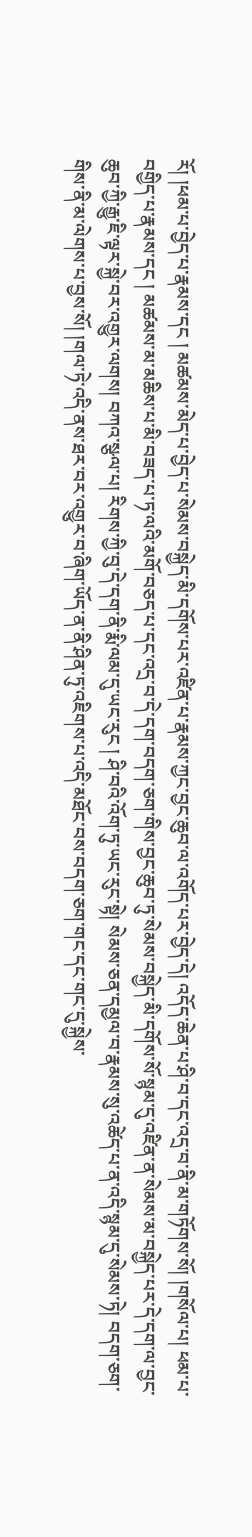རོ། །ཕམ་པ་བྱེད་པ་རྣམས་དང ། མཚམས་མེད་པ་བྱེད་པ་སེམས་བསྐྱེད་མི་དགོས་པར་འཛིན་པ་རྣམས་ཀྱང་བྱང་ཆུབ་ལ་འགོད་པར་བྱེད་དེ། འདོད་ཆེན་པ་ཤི་བ་དང་འདྲ་བ་ནི་མ་གཏོགས་སོ། །གསོལ་པ། ཕམ་པ་བགྱིད་པ་རྣམས་དང ། མཚམས་མ་མཆིས་པ་མི་བཟད་པ་ཏ་ལའི་མགོ་བཅད་པ་དང་འདྲ་བ་དེ་དག་བདག་ཅག་གིས་བྱང་ཆུབ་ཏུ་སེམས་བསྐྱེད་མི་དགོས་སོ་སྙམ་དུ་འཛིན་ན་སེམས་མ་བསྐྱེད་པར་དེ་དག་ལ་བྱང་ཆུབ་ཀྱི་རྒྱུ་ཇི་ལྟར་སྐྱེ་བར་འགྱུར་ལགས། བཀའ་སྩལ་པ། རིགས་ཀྱི་བུ་དེ་དག་ནི་རྨི་ལམ་དུ་ཡང་རུང ། ཤི་བའི་འོག་ཏུ་ཡང་རུང་སྟེ། སེམས་ཅན་དམྱལ་བ་རྣམས་སུ་འཚེད་པ་ན་འདི་སྙམ་དུ་སེམས་ཏེ། བདག་ཅག་གིས་ནི་མ་ལེགས་པ་བྱས་སོ། །གལ་ཏེ་འདི་ནས་ཐར་བར་འགྱུར་བ་ཞིག་ཡོད་ན་ནི་ཤིན་ཏུ་འཇིགས་པ་འདི་མཐོང་བས་བདག་ཅག་གང་དང་གང་དུ་སྐྱེས་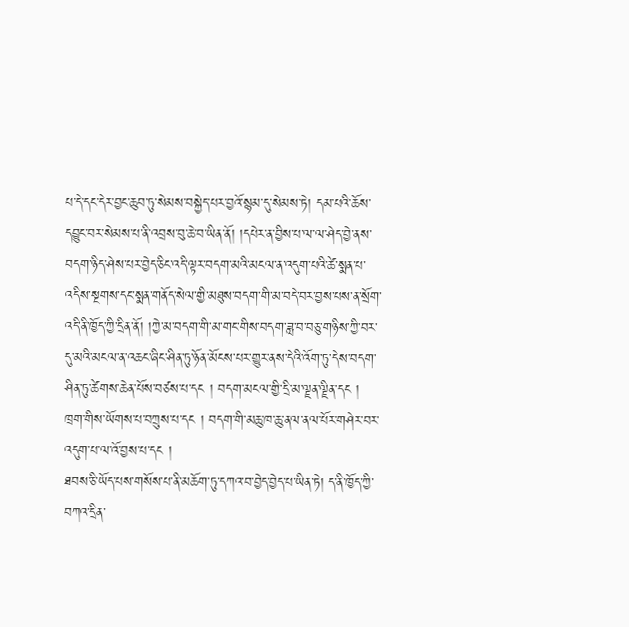པ་དེ་དང་དེར་བྱང་ཆུབ་ཏུ་སེམས་བསྐྱེད་པར་བྱའོ་སྙམ་དུ་སེམས་ཏེ། དམ་པའི་ཆོས་དབྱུང་བར་སེམས་པ་ནི་འབྲས་བུ་ཆེ་བ་ཡིན་ནོ། །དཔེར་ན་བྱིས་པ་ལ་ལ་ཤེད་བྱེ་ནས་བདག་ཉིད་ཤེས་པར་བྱེད་ཅིང་འདི་ལྟར་བདག་མའི་མངལ་ན་འདུག་པའི་ཚེ་སྨན་པ་འདིས་སྔགས་དང་སྨན་གནོད་སེལ་གྱི་མཐུས་བདག་གི་མ་བདེ་བར་བྱས་པས་ན་སྲོག་འདི་ནི་ཁྱོད་ཀྱི་དྲིན་ནོ། །ཀྱེ་མ་བདག་གི་མ་གང་གིས་བདག་ཟླ་བ་བཅུ་གཉིས་ཀྱི་བར་དུ་མའི་མངལ་ན་འཆང་ཞིང་ཤིན་ཏུ་ཉོན་མོངས་པར་གྱུར་ནས་དེའི་འོག་ཏུ་དེས་བདག་ཤིན་ཏུ་ཚེགས་ཆེན་པོས་བཙས་པ་དང ། བདག་མངལ་གྱི་དྲི་མ་ལྗན་ལྗིན་དང ། ཁྲག་གིས་ཡོགས་པ་བཀྲུས་པ་དང ། བདག་གི་མཆུ་ཁ་ཆུ་ནལ་ནལ་པོར་གཤེར་བར་འདུག་པ་ལ་འོ་བྱས་པ་དང །
ཐབས་ཅི་ཡོད་པས་གསོས་པ་ནི་མཆོག་ཏུ་དཀའ་བ་བྱེད་བྱེད་པ་ཡིན་ཏེ། ད་ནི་ཁྱོད་ཀྱི་བཀའ་དྲིན་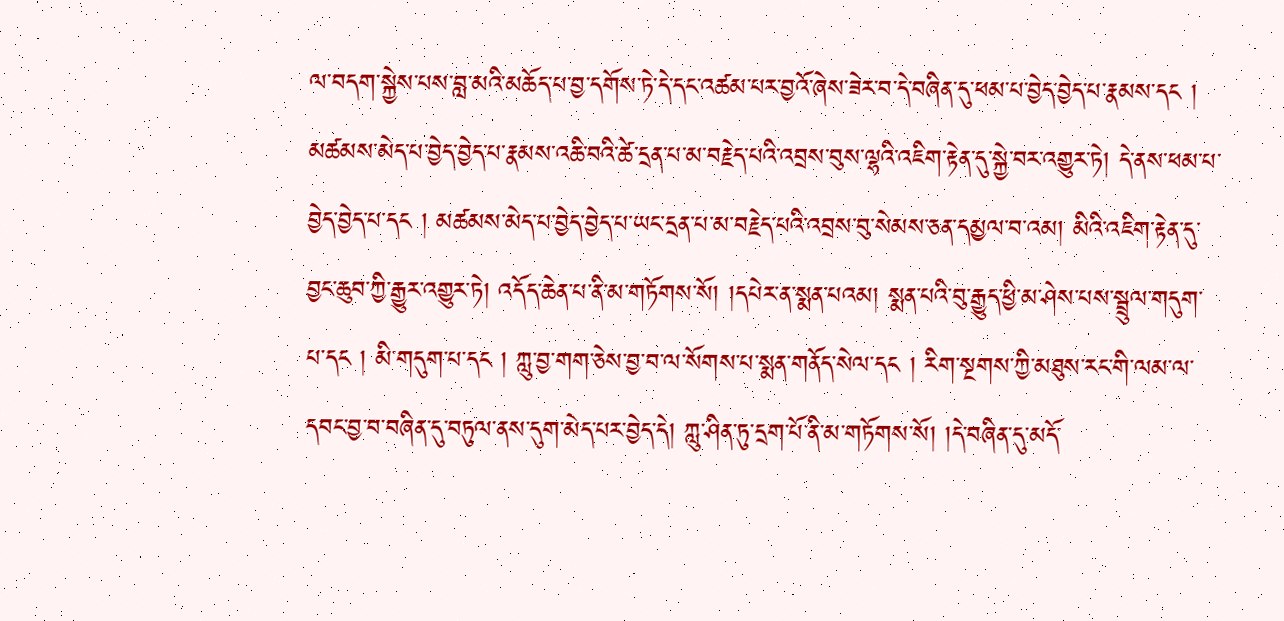ལ་བདག་སྐྱེས་པས་བླ་མའི་མཆོད་པ་བྱ་དགོས་ཏེ་དེ་དང་འཚམ་པར་བྱའོ་ཞེས་ཟེར་བ་དེ་བཞིན་དུ་ཕམ་པ་བྱེད་བྱེད་པ་རྣམས་དང ། མཚམས་མེད་པ་བྱེད་བྱེད་པ་རྣམས་འཆི་བའི་ཚེ་དྲན་པ་མ་བརྗེད་པའི་འབྲས་བུས་ལྷའི་འཇིག་རྟེན་དུ་སྐྱེ་བར་འགྱུར་ཏེ། དེ་ནས་ཕམ་པ་བྱེད་བྱེད་པ་དང ། མཚམས་མེད་པ་བྱེད་བྱེད་པ་ཡང་དྲན་པ་མ་བརྗེད་པའི་འབྲས་བུ་སེམས་ཅན་དམྱལ་བ་འམ། མིའི་འཇིག་རྟེན་དུ་བྱང་ཆུབ་ཀྱི་རྒྱུར་འགྱུར་ཏེ། འདོད་ཆེན་པ་ནི་མ་གཏོགས་སོ། །དཔེར་ན་སྨན་པའམ། སྨན་པའི་བུ་རྒྱུད་ཕྱི་མ་ཤེས་པས་སྦྲུལ་གདུག་པ་དང ། མི་གདུག་པ་དང ། ཀླུ་བྱ་གག་ཅེས་བྱ་བ་ལ་སོགས་པ་སྨན་གནོད་སེལ་དང ། རིག་སྔགས་ཀྱི་མཐུས་རང་གི་ལམ་ལ་དབང་བྱ་བ་བཞིན་དུ་བཏུལ་ནས་དུག་མེད་པར་བྱེད་དེ། ཀླུ་ཤིན་ཏུ་དྲག་པོ་ནི་མ་གཏོགས་སོ། །དེ་བཞིན་དུ་མདོ་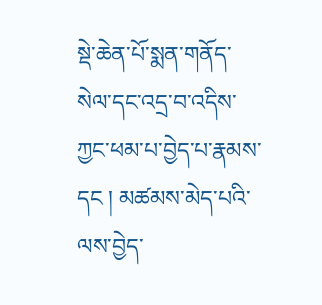སྡེ་ཆེན་པོ་སྨན་གནོད་སེལ་དང་འདྲ་བ་འདིས་ཀྱང་ཕམ་པ་བྱེད་པ་རྣམས་དང ། མཚམས་མེད་པའི་ལས་བྱེད་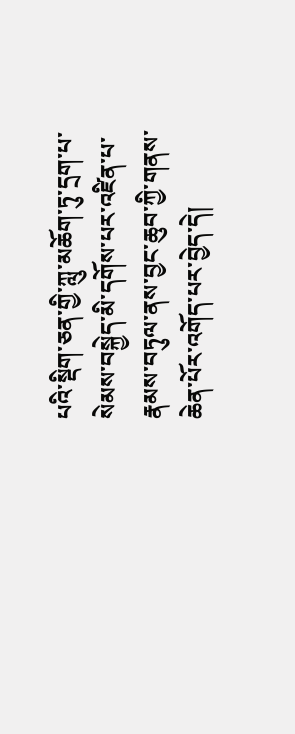པའི་སྡིག་ཅན་གྱི་ཀླུ་མཆོག་ཏུ་དྲག་པ་སེམས་བསྐྱེད་མི་དགོས་པར་འཛིན་པ་རྣམས་བཏུལ་ནས་བྱང་ཆུབ་ཀྱི་གནས་ཆེན་པོར་འགོད་པར་བྱེད་དེ།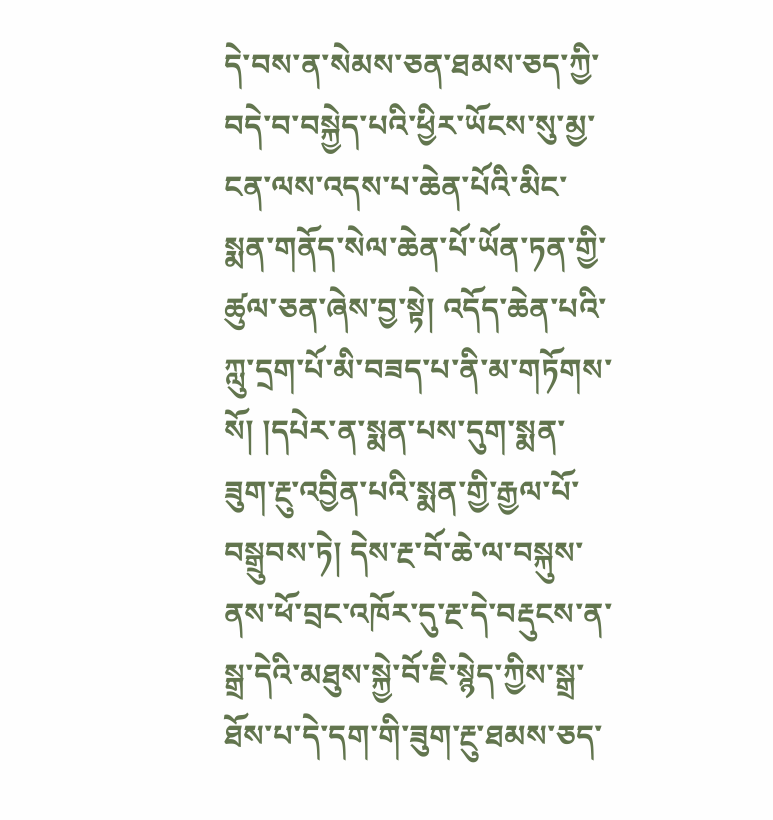དེ་བས་ན་སེམས་ཅན་ཐམས་ཅད་ཀྱི་བདེ་བ་བསྐྱེད་པའི་ཕྱིར་ཡོངས་སུ་མྱ་ངན་ལས་འདས་པ་ཆེན་པོའི་མིང་སྨན་གནོད་སེལ་ཆེན་པོ་ཡོན་ཏན་གྱི་ཚུལ་ཅན་ཞེས་བྱ་སྟེ། འདོད་ཆེན་པའི་ཀླུ་དྲག་པོ་མི་བཟད་པ་ནི་མ་གཏོགས་སོ། །དཔེར་ན་སྨན་པས་དུག་སྨན་ཟུག་རྔུ་འབྱིན་པའི་སྨན་གྱི་རྒྱལ་པོ་བསྒྲུབས་ཏེ། དེས་རྔ་བོ་ཆེ་ལ་བསྐུས་ནས་ཕོ་བྲང་འཁོར་དུ་རྔ་དེ་བརྡུངས་ན་སྒྲ་དེའི་མཐུས་སྐྱེ་བོ་ཇི་སྙེད་ཀྱིས་སྒྲ་ཐོས་པ་དེ་དག་གི་ཟུག་རྔུ་ཐམས་ཅད་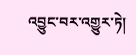འབྱུང་བར་འགྱུར་ཏེ།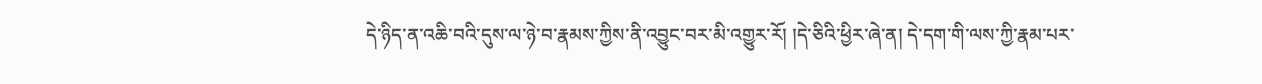དེ་ཉིད་ན་འཆི་བའི་དུས་ལ་ཉེ་བ་རྣམས་ཀྱིས་ནི་འབྱུང་བར་མི་འགྱུར་རོ། །དེ་ཅིའི་ཕྱིར་ཞེ་ན། དེ་དག་གི་ལས་ཀྱི་རྣམ་པར་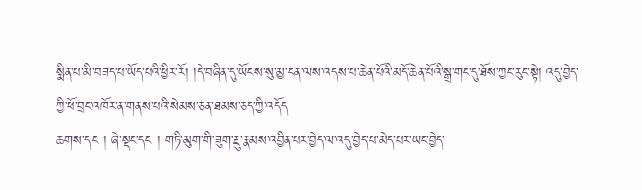སྨིན་པ་མི་བཟད་པ་ཡོད་པའི་ཕྱིར་རོ། །དེ་བཞིན་དུ་ཡོངས་སུ་མྱ་ངན་ལས་འདས་པ་ཆེན་པོའི་མདོ་ཆེན་པོའི་སྒྲ་གང་དུ་ཐོས་ཀྱང་རུང་སྟེ། འདུ་བྱེད་ཀྱི་ཕོ་བྲང་འཁོར་ན་གནས་པའི་སེམས་ཅན་ཐམས་ཅད་ཀྱི་འདོད
ཆགས་དང ། ཞེ་སྡང་དང ། གཏི་མུག་གི་ཟུག་རྔུ་རྣམས་འབྱིན་པར་བྱེད་ལ་འདུ་བྱེད་པ་མེད་པར་ཡང་བྱེད་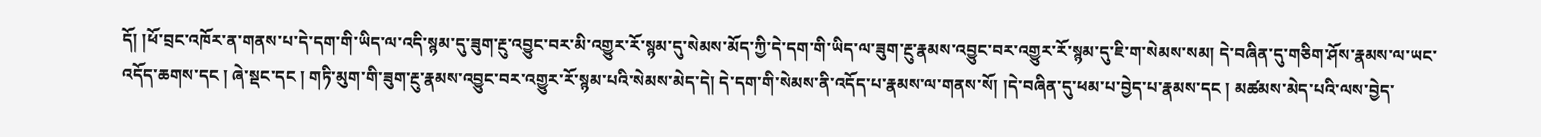དོ། །ཕོ་བྲང་འཁོར་ན་གནས་པ་དེ་དག་གི་ཡིད་ལ་འདི་སྙམ་དུ་ཟུག་རྔུ་འབྱུང་བར་མི་འགྱུར་རོ་སྙམ་དུ་སེམས་མོད་ཀྱི་དེ་དག་གི་ཡིད་ལ་ཟུག་རྔུ་རྣམས་འབྱུང་བར་འགྱུར་རོ་སྙམ་དུ་ཇི་ག་སེམས་སམ། དེ་བཞིན་དུ་གཅིག་ཤོས་རྣམས་ལ་ཡང་འདོད་ཆགས་དང ། ཞེ་སྡང་དང ། གཏི་མུག་གི་ཟུག་རྔུ་རྣམས་འབྱུང་བར་འགྱུར་རོ་སྙམ་པའི་སེམས་མེད་དེ། དེ་དག་གི་སེམས་ནི་འདོད་པ་རྣམས་ལ་གནས་སོ། །དེ་བཞིན་དུ་ཕམ་པ་བྱེད་པ་རྣམས་དང ། མཚམས་མེད་པའི་ལས་བྱེད་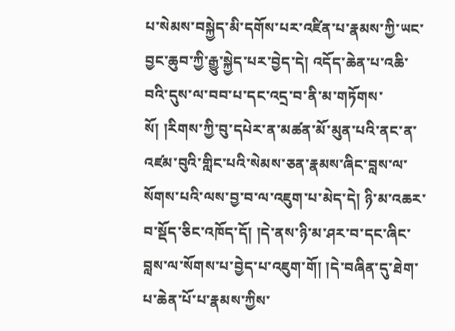པ་སེམས་བསྐྱེད་མི་དགོས་པར་འཛིན་པ་རྣམས་ཀྱི་ཡང་བྱང་ཆུབ་ཀྱི་རྒྱུ་སྐྱེད་པར་བྱེད་དེ། འདོད་ཆེན་པ་འཆི་བའི་དུས་ལ་བབ་པ་དང་འདྲ་བ་ནི་མ་གཏོགས་སོ། །རིགས་ཀྱི་བུ་དཔེར་ན་མཚན་མོ་མུན་པའི་ནང་ན་འཛམ་བུའི་གླིང་པའི་སེམས་ཅན་རྣམས་ཞིང་བླས་ལ་སོགས་པའི་ལས་བྱ་བ་ལ་འཇུག་པ་མེད་དེ། ཉི་མ་འཆར་བ་སྡོད་ཅིང་འཁོད་དོ། །དེ་ནས་ཉི་མ་ཤར་བ་དང་ཞིང་བླས་ལ་སོགས་པ་བྱེད་པ་འཇུག་གོ། །དེ་བཞིན་དུ་ཐེག་པ་ཆེན་པོ་པ་རྣམས་ཀྱིས་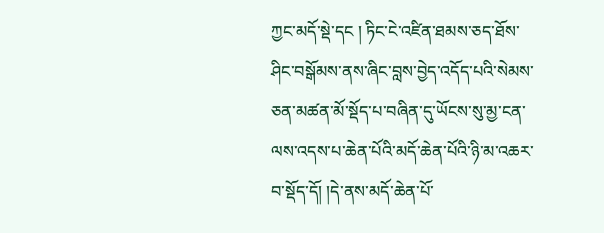ཀྱང་མདོ་སྡེ་དང ། ཏིང་ངེ་འཛིན་ཐམས་ཅད་ཐོས་ཤིང་བསྒོམས་ནས་ཞིང་བླས་བྱེད་འདོད་པའི་སེམས་ཅན་མཚན་མོ་སྡོད་པ་བཞིན་དུ་ཡོངས་སུ་མྱ་ངན་ལས་འདས་པ་ཆེན་པོའི་མདོ་ཆེན་པོའི་ཉི་མ་འཆར་བ་སྡོད་དོ། །དེ་ནས་མདོ་ཆེན་པོ་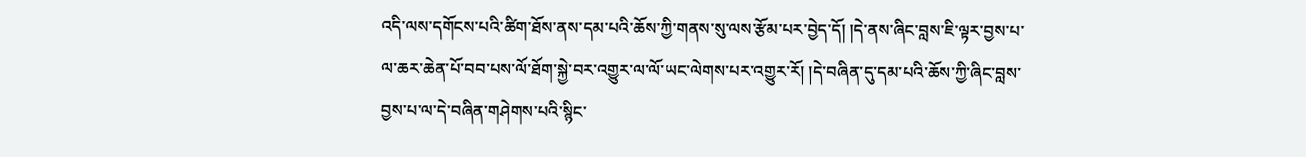འདི་ལས་དགོངས་པའི་ཚིག་ཐོས་ནས་དམ་པའི་ཆོས་ཀྱི་གནས་སུ་ལས་རྩོམ་པར་བྱེད་དོ། །དེ་ནས་ཞིང་བླས་ཇི་ལྟར་བྱས་པ་ལ་ཆར་ཆེན་པོ་བབ་པས་ལོ་ཐོག་སྐྱེ་བར་འགྱུར་ལ་ལོ་ཡང་ལེགས་པར་འགྱུར་རོ། །དེ་བཞིན་དུ་དམ་པའི་ཆོས་ཀྱི་ཞིང་བླས་བྱས་པ་ལ་དེ་བཞིན་གཤེགས་པའི་སྙིང་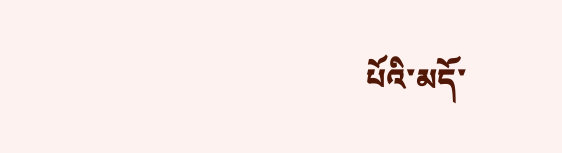པོའི་མདོ་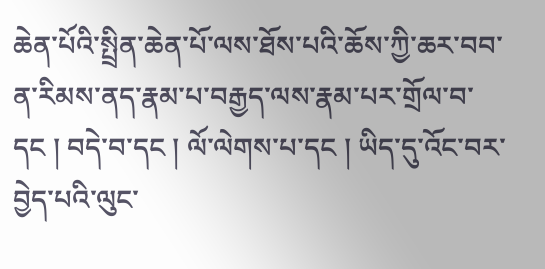ཆེན་པོའི་སྤྲིན་ཆེན་པོ་ལས་ཐོས་པའི་ཆོས་ཀྱི་ཆར་བབ་ན་རིམས་ནད་རྣམ་པ་བརྒྱད་ལས་རྣམ་པར་གྲོལ་བ་དང ། བདེ་བ་དང ། ལོ་ལེགས་པ་དང ། ཡིད་དུ་འོང་བར་བྱེད་པའི་ལུང་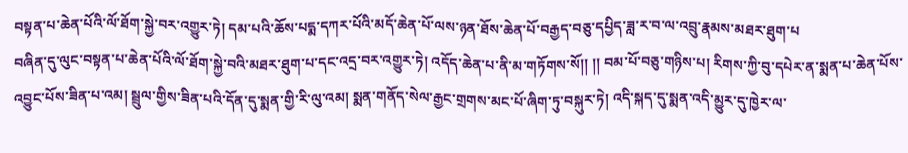བསྟན་པ་ཆེན་པོའི་ལོ་ཐོག་སྐྱེ་བར་འགྱུར་ཏེ། དམ་པའི་ཆོས་པདྨ་དཀར་པོའི་མདོ་ཆེན་པོ་ལས་ཉན་ཐོས་ཆེན་པོ་བརྒྱད་བཅུ་དཔྱིད་ཟླ་ར་བ་ལ་འབྲུ་རྣམས་མཐར་ཐུག་པ
བཞིན་དུ་ལུང་བསྟན་པ་ཆེན་པོའི་ལོ་ཐོག་སྐྱེ་བའི་མཐར་ཐུག་པ་དང་འདྲ་བར་འགྱུར་ཏེ། འདོད་ཆེན་པ་ནི་མ་གཏོགས་སོ།། །། བམ་པོ་བཅུ་གཉིས་པ། རིགས་ཀྱི་བུ་དཔེར་ན་སྨན་པ་ཆེན་པོས་འབྱུང་པོས་ཟིན་པ་འམ། སྦྲུལ་གྱིས་ཟིན་པའི་དོན་དུ་སྨན་གྱི་རི་ལུ་འམ། སྨན་གནོད་སེལ་རྒྱང་གྲགས་མང་པོ་ཞིག་ཏུ་བསྐུར་ཏེ། འདི་སྐད་དུ་སྨན་འདི་མྱུར་དུ་ཁྱེར་ལ་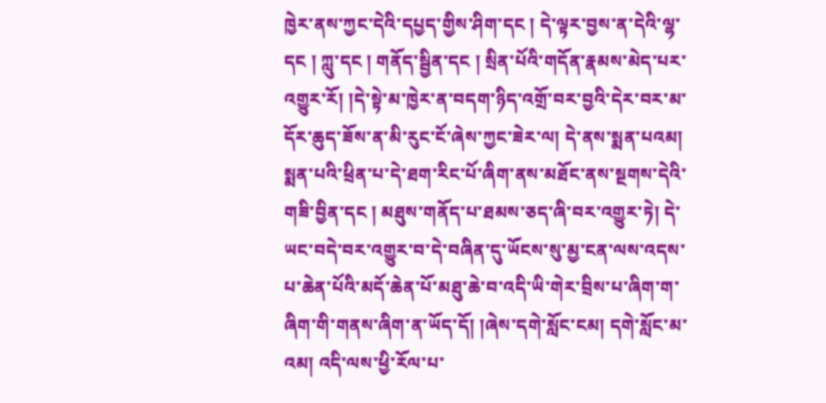ཁྱེར་ནས་ཀྱང་དེའི་དཔྱད་གྱིས་ཤིག་དང ། དེ་ལྟར་བྱས་ན་དེའི་ལྷ་དང ། ཀླུ་དང ། གནོད་སྦྱིན་དང ། སྲིན་པོའི་གདོན་རྣམས་མེད་པར་འགྱུར་རོ། །དེ་སྟེ་མ་ཁྱེར་ན་བདག་ཉིད་འགྲོ་བར་བྱའི་དེར་བར་མ་དོར་ཆུད་ཟོས་ན་མི་རུང་ངོ་ཞེས་ཀྱང་ཟེར་ལ། དེ་ནས་སྨན་པའམ། སྨན་པའི་ཕྲིན་པ་དེ་ཐག་རིང་པོ་ཞིག་ནས་མཐོང་ནས་སྔགས་དེའི་གཟི་བྱིན་དང ། མཐུས་གནོད་པ་ཐམས་ཅད་ཞི་བར་འགྱུར་ཏེ། དེ་ཡང་བདེ་བར་འགྱུར་བ་དེ་བཞིན་དུ་ཡོངས་སུ་མྱ་ངན་ལས་འདས་པ་ཆེན་པོའི་མདོ་ཆེན་པོ་མཐུ་ཆེ་བ་འདི་ཡི་གེར་བྲིས་པ་ཞིག་ག་ཞིག་གི་གནས་ཞིག་ན་ཡོད་དོ། །ཞེས་དགེ་སློང་ངམ། དགེ་སློང་མ་འམ། འདི་ལས་ཕྱི་རོལ་པ་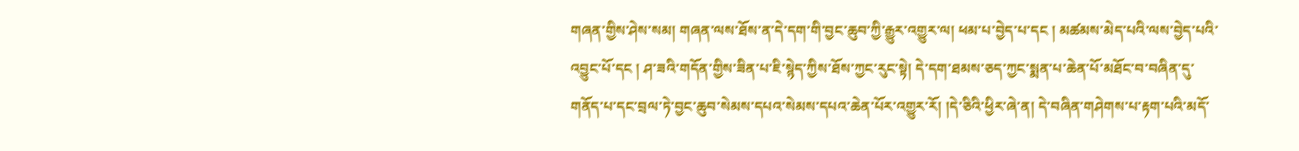གཞན་གྱིས་ཤེས་སམ། གཞན་ལས་ཐོས་ན་དེ་དག་གི་བྱང་ཆུབ་ཀྱི་རྒྱུར་འགྱུར་ལ། ཕམ་པ་བྱེད་པ་དང ། མཚམས་མེད་པའི་ལས་བྱེད་པའི་འབྱུང་པོ་དང ། ཤ་ཟའི་གདོན་གྱིས་ཟིན་པ་ཇི་སྙེད་ཀྱིས་ཐོས་ཀྱང་རུང་སྟེ། དེ་དག་ཐམས་ཅད་ཀྱང་སྨན་པ་ཆེན་པོ་མཐོང་བ་བཞིན་དུ་གནོད་པ་དང་བྲལ་ཏེ་བྱང་ཆུབ་སེམས་དཔའ་སེམས་དཔའ་ཆེན་པོར་འགྱུར་རོ། །དེ་ཅིའི་ཕྱིར་ཞེ་ན། དེ་བཞིན་གཤེགས་པ་རྟག་པའི་མདོ་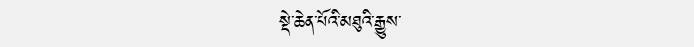སྡེ་ཆེན་པོའི་མཐུའི་རྒྱུས་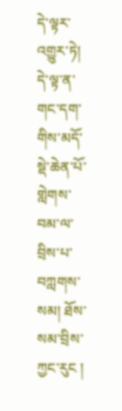དེ་ལྟར་འགྱུར་ཏེ། དེ་ལྟ་ན་གང་དག་གིས་མདོ་སྡེ་ཆེན་པོ་གླེགས་བམ་ལ་བྲིས་པ་བཀླགས་སམ། ཐོས་སམ་བྲིས་ཀྱང་རུང །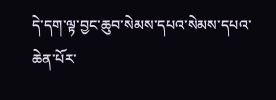དེ་དག་ལྟ་བྱང་ཆུབ་སེམས་དཔའ་སེམས་དཔའ་ཆེན་པོར་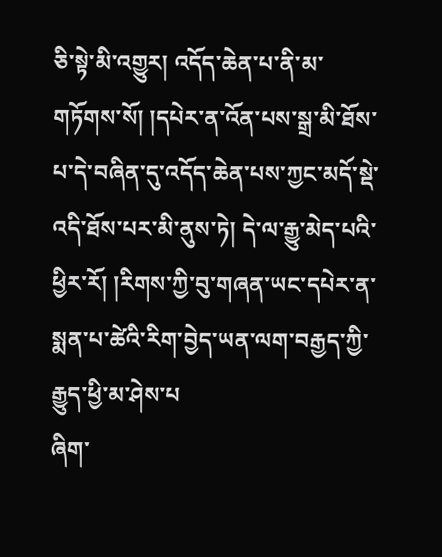ཅི་སྟེ་མི་འགྱུར། འདོད་ཆེན་པ་ནི་མ་གཏོགས་སོ། །དཔེར་ན་འོན་པས་སྒྲ་མི་ཐོས་པ་དེ་བཞིན་དུ་འདོད་ཆེན་པས་ཀྱང་མདོ་སྡེ་འདི་ཐོས་པར་མི་ནུས་ཏེ། དེ་ལ་རྒྱུ་མེད་པའི་ཕྱིར་རོ། །རིགས་ཀྱི་བུ་གཞན་ཡང་དཔེར་ན་སྨན་པ་ཚེའི་རིག་བྱེད་ཡན་ལག་བརྒྱད་ཀྱི་རྒྱུད་ཕྱི་མ་ཤེས་པ
ཞིག་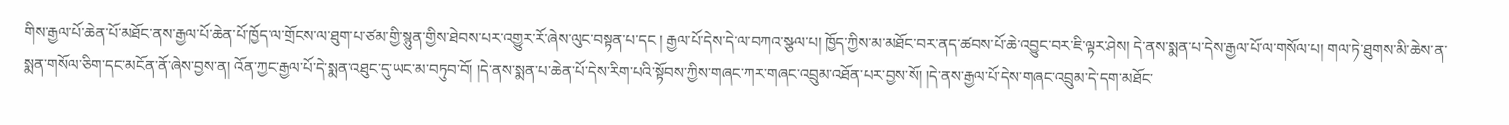གིས་རྒྱལ་པོ་ཆེན་པོ་མཐོང་ནས་རྒྱལ་པོ་ཆེན་པོ་ཁྱོད་ལ་གྲོངས་ལ་ཐུག་པ་ཙམ་གྱི་སྙུན་གྱིས་ཐེབས་པར་འགྱུར་རོ་ཞེས་ལུང་བསྟན་པ་དང ། རྒྱལ་པོ་དེས་དེ་ལ་བཀའ་སྩལ་པ། ཁྱོད་ཀྱིས་མ་མཐོང་བར་ནད་ཚབས་པོ་ཆེ་འབྱུང་བར་ཇི་ལྟར་ཤེས། དེ་ནས་སྨན་པ་དེས་རྒྱལ་པོ་ལ་གསོལ་པ། གལ་ཏེ་ཐུགས་མི་ཆེས་ན་སྨན་གསོལ་ཅིག་དང་མངོན་ནོ་ཞེས་བྱས་ན། འོན་ཀྱང་རྒྱལ་པོ་དེ་སྨན་འཐུང་དུ་ཡང་མ་བཏུབ་བོ། །དེ་ནས་སྨན་པ་ཆེན་པོ་དེས་རིག་པའི་སྟོབས་ཀྱིས་གཞང་ཀར་གཞང་འབྲུམ་འཐོན་པར་བྱས་སོ། །དེ་ནས་རྒྱལ་པོ་དེས་གཞང་འབྲུམ་དེ་དག་མཐོང་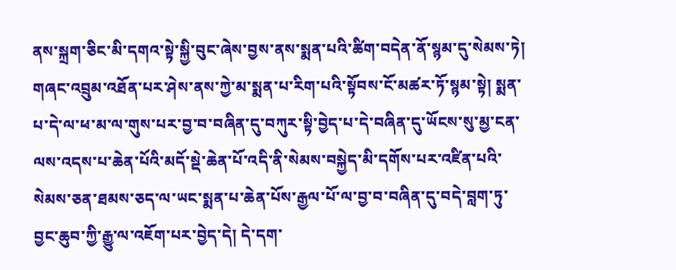ནས་སྐྲག་ཅིང་མི་དགའ་སྟེ་སྐྱི་བུང་ཞེས་བྱས་ནས་སྨན་པའི་ཚིག་བདེན་ནོ་སྙམ་དུ་སེམས་ཏེ། གཞང་འབྲུམ་འཐོན་པར་ཤེས་ནས་ཀྱེ་མ་སྨན་པ་རིག་པའི་སྟོབས་ངོ་མཚར་ཏོ་སྙམ་སྟེ། སྨན་པ་དེ་ལ་ཕ་མ་ལ་གུས་པར་བྱ་བ་བཞིན་དུ་བཀུར་སྟི་བྱེད་པ་དེ་བཞིན་དུ་ཡོངས་སུ་མྱ་ངན་ལས་འདས་པ་ཆེན་པོའི་མདོ་སྡེ་ཆེན་པོ་འདི་ནི་སེམས་བསྐྱེད་མི་དགོས་པར་འཛིན་པའི་སེམས་ཅན་ཐམས་ཅད་ལ་ཡང་སྨན་པ་ཆེན་པོས་རྒྱལ་པོ་ལ་བྱ་བ་བཞིན་དུ་བདེ་བླག་ཏུ་བྱང་ཆུབ་ཀྱི་རྒྱུ་ལ་འཇོག་པར་བྱེད་དེ། དེ་དག་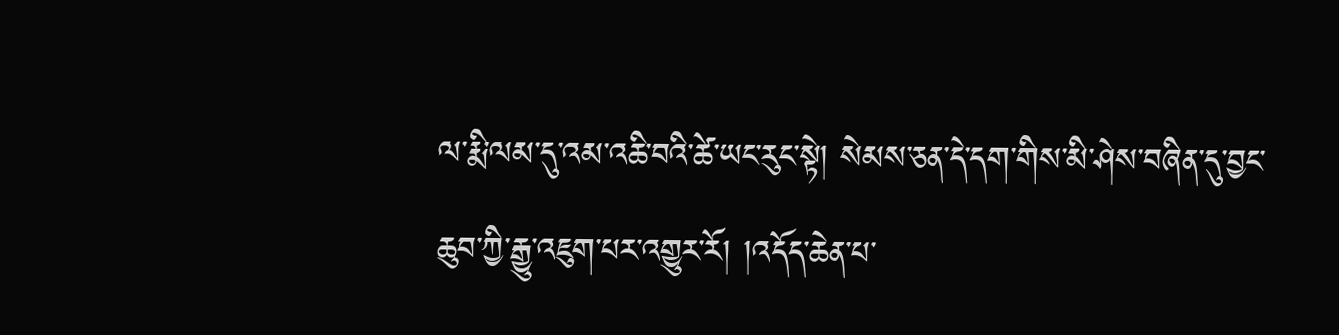ལ་རྨི་ལམ་དུ་འམ་འཆི་བའི་ཚེ་ཡང་རུང་སྟེ། སེམས་ཅན་དེ་དག་གིས་མི་ཤེས་བཞིན་དུ་བྱང་ཆུབ་ཀྱི་རྒྱུ་འཇུག་པར་འགྱུར་རོ། །འདོད་ཆེན་པ་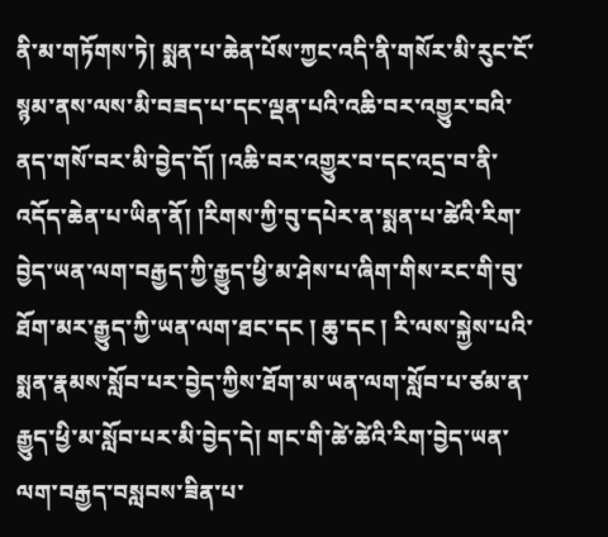ནི་མ་གཏོགས་ཏེ། སྨན་པ་ཆེན་པོས་ཀྱང་འདི་ནི་གསོར་མི་རུང་ངོ་སྙམ་ནས་ལས་མི་བཟད་པ་དང་ལྡན་པའི་འཆི་བར་འགྱུར་བའི་ནད་གསོ་བར་མི་བྱེད་དོ། །འཆི་བར་འགྱུར་བ་དང་འདྲ་བ་ནི་འདོད་ཆེན་པ་ཡིན་ནོ། །རིགས་ཀྱི་བུ་དཔེར་ན་སྨན་པ་ཚེའི་རིག་བྱེད་ཡན་ལག་བརྒྱད་ཀྱི་རྒྱུད་ཕྱི་མ་ཤེས་པ་ཞིག་གིས་རང་གི་བུ་ཐོག་མར་རྒྱུད་ཀྱི་ཡན་ལག་ཐང་དང ། ཆུ་དང ། རི་ལས་སྐྱེས་པའི་སྨན་རྣམས་སློབ་པར་བྱེད་ཀྱིས་ཐོག་མ་ཡན་ལག་སློབ་པ་ཙམ་ན་རྒྱུད་ཕྱི་མ་སློབ་པར་མི་བྱེད་དེ། གང་གི་ཚེ་ཚེའི་རིག་བྱེད་ཡན་ལག་བརྒྱད་བསླབས་ཟིན་པ་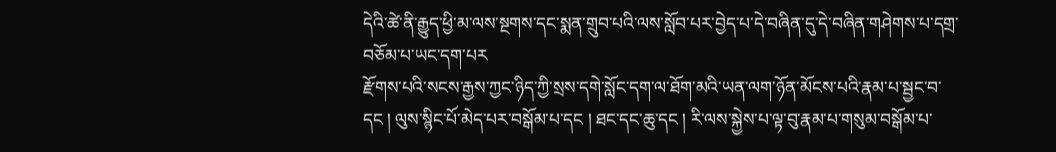དེའི་ཚེ་ནི་རྒྱུད་ཕྱི་མ་ལས་སྔགས་དང་སྨན་གྲུབ་པའི་ལས་སློབ་པར་བྱེད་པ་དེ་བཞིན་དུ་དེ་བཞིན་གཤེགས་པ་དགྲ་བཅོམ་པ་ཡང་དག་པར
རྫོགས་པའི་སངས་རྒྱས་ཀྱང་ཉིད་ཀྱི་སྲས་དགེ་སློང་དག་ལ་ཐོག་མའི་ཡན་ལག་ཉོན་མོངས་པའི་རྣམ་པ་སྦྱང་བ་དང ། ལུས་སྙིང་པོ་མེད་པར་བསྒོམ་པ་དང ། ཐང་དང་ཆུ་དང ། རི་ལས་སྐྱེས་པ་ལྟ་བུ་རྣམ་པ་གསུམ་བསྒོམ་པ་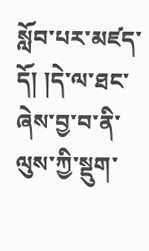སློབ་པར་མཛད་དོ། །དེ་ལ་ཐང་ཞེས་བྱ་བ་ནི་ལུས་ཀྱི་སྡུག་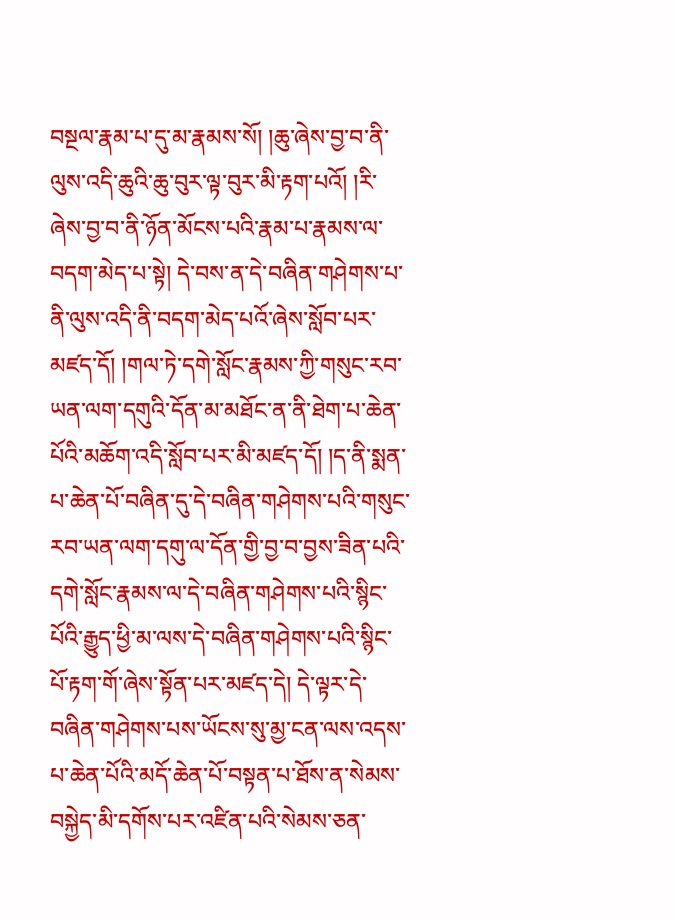བསྔལ་རྣམ་པ་དུ་མ་རྣམས་སོ། །ཆུ་ཞེས་བྱ་བ་ནི་ལུས་འདི་ཆུའི་ཆུ་བུར་ལྟ་བུར་མི་རྟག་པའོ། །རི་ཞེས་བྱ་བ་ནི་ཉོན་མོངས་པའི་རྣམ་པ་རྣམས་ལ་བདག་མེད་པ་སྟེ། དེ་བས་ན་དེ་བཞིན་གཤེགས་པ་ནི་ལུས་འདི་ནི་བདག་མེད་པའོ་ཞེས་སློབ་པར་མཛད་དོ། །གལ་ཏེ་དགེ་སློང་རྣམས་ཀྱི་གསུང་རབ་ཡན་ལག་དགུའི་དོན་མ་མཐོང་ན་ནི་ཐེག་པ་ཆེན་པོའི་མཆོག་འདི་སློབ་པར་མི་མཛད་དོ། །ད་ནི་སྨན་པ་ཆེན་པོ་བཞིན་དུ་དེ་བཞིན་གཤེགས་པའི་གསུང་རབ་ཡན་ལག་དགུ་ལ་དོན་གྱི་བྱ་བ་བྱས་ཟིན་པའི་དགེ་སློང་རྣམས་ལ་དེ་བཞིན་གཤེགས་པའི་སྙིང་པོའི་རྒྱུད་ཕྱི་མ་ལས་དེ་བཞིན་གཤེགས་པའི་སྙིང་པོ་རྟག་གོ་ཞེས་སྟོན་པར་མཛད་དེ། དེ་ལྟར་དེ་བཞིན་གཤེགས་པས་ཡོངས་སུ་མྱ་ངན་ལས་འདས་པ་ཆེན་པོའི་མདོ་ཆེན་པོ་བསྟན་པ་ཐོས་ན་སེམས་བསྐྱེད་མི་དགོས་པར་འཛིན་པའི་སེམས་ཅན་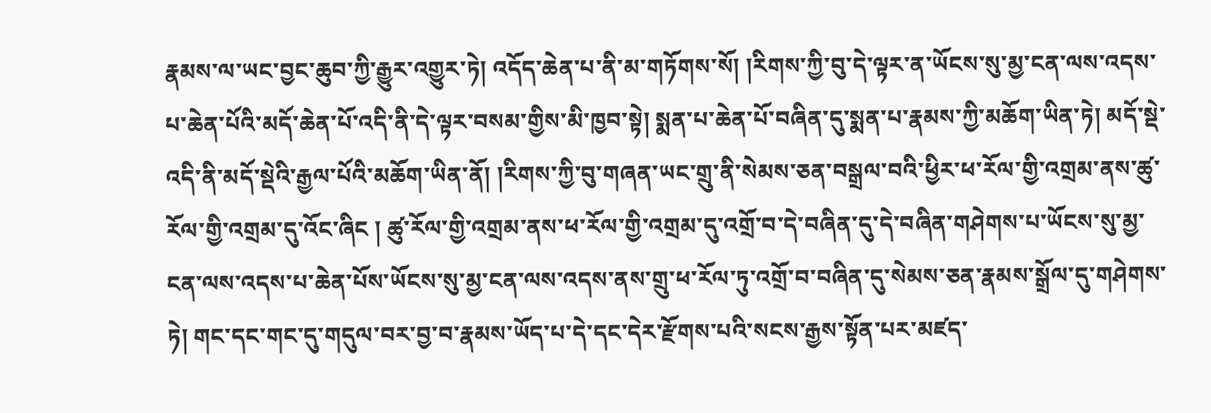རྣམས་ལ་ཡང་བྱང་ཆུབ་ཀྱི་རྒྱུར་འགྱུར་ཏེ། འདོད་ཆེན་པ་ནི་མ་གཏོགས་སོ། །རིགས་ཀྱི་བུ་དེ་ལྟར་ན་ཡོངས་སུ་མྱ་ངན་ལས་འདས་པ་ཆེན་པོའི་མདོ་ཆེན་པོ་འདི་ནི་དེ་ལྟར་བསམ་གྱིས་མི་ཁྱབ་སྟེ། སྨན་པ་ཆེན་པོ་བཞིན་དུ་སྨན་པ་རྣམས་ཀྱི་མཆོག་ཡིན་ཏེ། མདོ་སྡེ་འདི་ནི་མདོ་སྡེའི་རྒྱལ་པོའི་མཆོག་ཡིན་ནོ། །རིགས་ཀྱི་བུ་གཞན་ཡང་གྲུ་ནི་སེམས་ཅན་བསྒྲལ་བའི་ཕྱིར་ཕ་རོལ་གྱི་འགྲམ་ནས་ཚུ་རོལ་གྱི་འགྲམ་དུ་འོང་ཞིང ། ཚུ་རོལ་གྱི་འགྲམ་ནས་ཕ་རོལ་གྱི་འགྲམ་དུ་འགྲོ་བ་དེ་བཞིན་དུ་དེ་བཞིན་གཤེགས་པ་ཡོངས་སུ་མྱ་ངན་ལས་འདས་པ་ཆེན་པོས་ཡོངས་སུ་མྱ་ངན་ལས་འདས་ནས་གྲུ་ཕ་རོལ་ཏུ་འགྲོ་བ་བཞིན་དུ་སེམས་ཅན་རྣམས་སྒྲོལ་དུ་གཤེགས་ཏེ། གང་དང་གང་དུ་གདུལ་བར་བྱ་བ་རྣམས་ཡོད་པ་དེ་དང་དེར་རྫོགས་པའི་སངས་རྒྱས་སྟོན་པར་མཛད་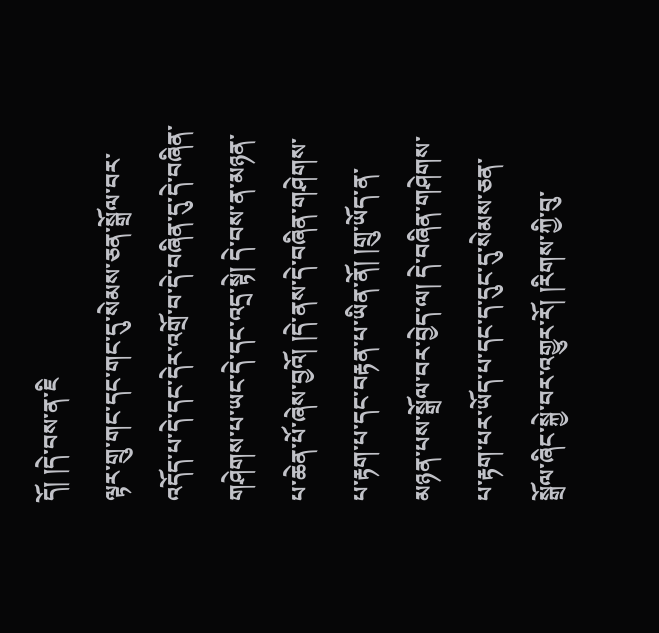དོ། །དེ་བས་ན་ཇི
ལྟར་གྲུ་གང་དང་གང་དུ་སེམས་ཅན་སྒྲོལ་བར་འདོད་པ་དེ་དང་དེར་འགྲོ་བ་དེ་བཞིན་དུ་དེ་བཞིན་གཤེགས་པ་ཡང་དེ་དང་འདྲ་སྟེ། དེ་བས་ན་མཉན་པ་ཆེན་པོ་ཞེས་བྱའོ། །དེ་ནས་དེ་བཞིན་གཤེགས་པ་རྟག་པ་དང་བརྟན་པ་ཡིན་ནོ། །གྲུ་ཡོད་ན་མཉན་པས་སྒྲོལ་བར་བྱེད་ལ། དེ་བཞིན་གཤེགས་པ་རྟག་པར་ཡོད་པ་དང་ད་དུང་དུ་སེམས་ཅན་སྒྲོལ་ཞིང་སྐྱེ་བར་འགྱུར་རོ། །རིགས་ཀྱི་བུ་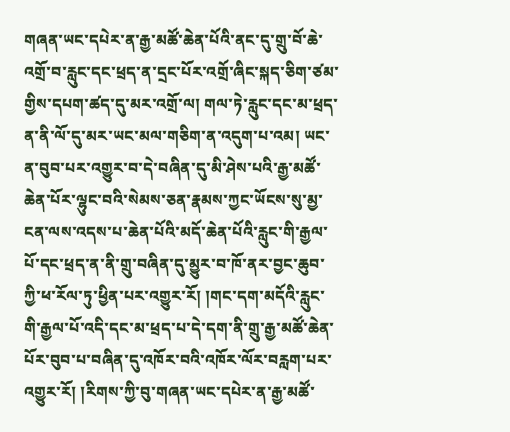གཞན་ཡང་དཔེར་ན་རྒྱ་མཚོ་ཆེན་པོའི་ནང་དུ་གྲུ་བོ་ཆེ་འགྲོ་བ་རླུང་དང་ཕྲད་ན་དྲང་པོར་འགྲོ་ཞིང་སྐད་ཅིག་ཙམ་གྱིས་དཔག་ཚད་དུ་མར་འགྲོ་ལ། གལ་ཏེ་རླུང་དང་མ་ཕྲད་ན་ནི་ལོ་དུ་མར་ཡང་མལ་གཅིག་ན་འདུག་པ་འམ། ཡང་ན་བུབ་པར་འགྱུར་བ་དེ་བཞིན་དུ་མི་ཤེས་པའི་རྒྱ་མཚོ་ཆེན་པོར་ལྷུང་བའི་སེམས་ཅན་རྣམས་ཀྱང་ཡོངས་སུ་མྱ་ངན་ལས་འདས་པ་ཆེན་པོའི་མདོ་ཆེན་པོའི་རླུང་གི་རྒྱལ་པོ་དང་ཕྲད་ན་ནི་གྲུ་བཞིན་དུ་མྱུར་བ་ཁོ་ནར་བྱང་ཆུབ་ཀྱི་ཕ་རོལ་ཏུ་ཕྱིན་པར་འགྱུར་རོ། །གང་དག་མདོའི་རླུང་གི་རྒྱལ་པོ་འདི་དང་མ་ཕྲད་པ་དེ་དག་ནི་གྲུ་རྒྱ་མཚོ་ཆེན་པོར་བུབ་པ་བཞིན་དུ་འཁོར་བའི་འཁོར་ལོར་བརླག་པར་འགྱུར་རོ། །རིགས་ཀྱི་བུ་གཞན་ཡང་དཔེར་ན་རྒྱ་མཚོ་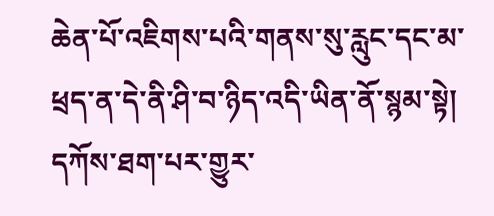ཆེན་པོ་འཇིགས་པའི་གནས་སུ་རླུང་དང་མ་ཕྲད་ན་དེ་ནི་ཤི་བ་ཉིད་འདི་ཡིན་ནོ་སྙམ་སྟེ། དཀོས་ཐག་པར་གྱུར་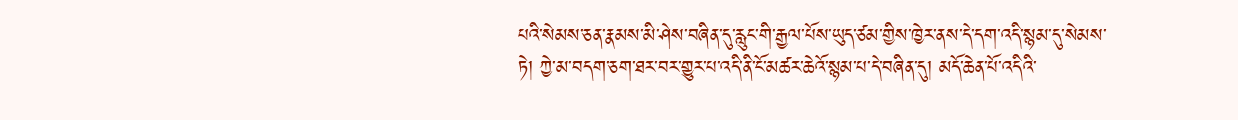པའི་སེམས་ཅན་རྣམས་མི་ཤེས་བཞིན་དུ་རླུང་གི་རྒྱལ་པོས་ཡུད་ཙམ་གྱིས་ཁྱེར་ནས་དེ་དག་འདི་སྙམ་དུ་སེམས་ཏེ། ཀྱེ་མ་བདག་ཅག་ཐར་བར་གྱུར་པ་འདི་ནི་ངོ་མཚར་ཆེའོ་སྙམ་པ་དེ་བཞིན་དུ། མདོ་ཆེན་པོ་འདིའི་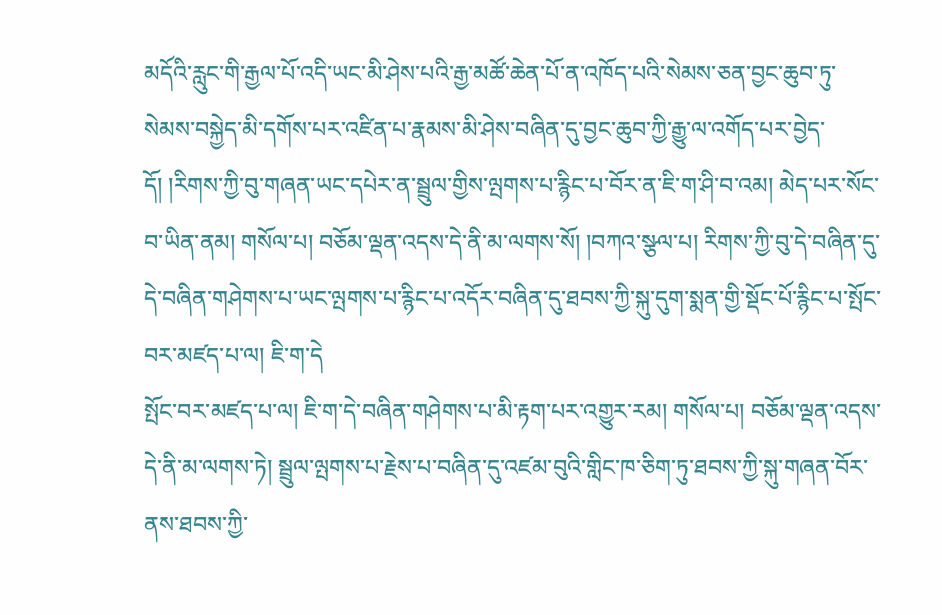མདོའི་རླུང་གི་རྒྱལ་པོ་འདི་ཡང་མི་ཤེས་པའི་རྒྱ་མཚོ་ཆེན་པོ་ན་འཁོད་པའི་སེམས་ཅན་བྱང་ཆུབ་ཏུ་སེམས་བསྐྱེད་མི་དགོས་པར་འཛིན་པ་རྣམས་མི་ཤེས་བཞིན་དུ་བྱང་ཆུབ་ཀྱི་རྒྱུ་ལ་འགོད་པར་བྱེད་དོ། །རིགས་ཀྱི་བུ་གཞན་ཡང་དཔེར་ན་སྦྲུལ་གྱིས་ལྤགས་པ་རྙིང་པ་བོར་ན་ཇི་ག་ཤི་བ་འམ། མེད་པར་སོང་བ་ཡིན་ནམ། གསོལ་པ། བཅོམ་ལྡན་འདས་དེ་ནི་མ་ལགས་སོ། །བཀའ་སྩལ་པ། རིགས་ཀྱི་བུ་དེ་བཞིན་དུ་དེ་བཞིན་གཤེགས་པ་ཡང་ལྤགས་པ་རྙིང་པ་འདོར་བཞིན་དུ་ཐབས་ཀྱི་སྐུ་དུག་སྨན་གྱི་སྡོང་པོ་རྙིང་པ་སྤོང་བར་མཛད་པ་ལ། ཇི་ག་དེ
སྤོང་བར་མཛད་པ་ལ། ཇི་ག་དེ་བཞིན་གཤེགས་པ་མི་རྟག་པར་འགྱུར་རམ། གསོལ་པ། བཅོམ་ལྡན་འདས་དེ་ནི་མ་ལགས་ཏེ། སྦྲུལ་ལྤགས་པ་རྗེས་པ་བཞིན་དུ་འཛམ་བུའི་གླིང་ཁ་ཅིག་ཏུ་ཐབས་ཀྱི་སྐུ་གཞན་བོར་ནས་ཐབས་ཀྱི་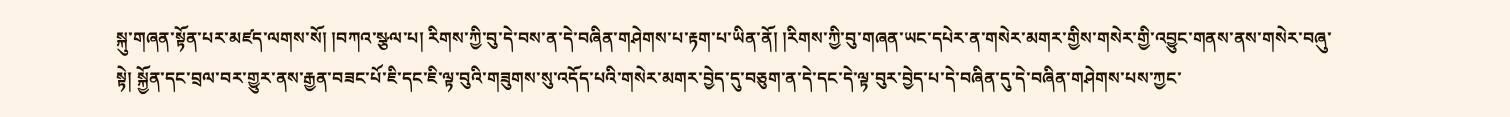སྐུ་གཞན་སྟོན་པར་མཛད་ལགས་སོ། །བཀའ་སྩལ་པ། རིགས་ཀྱི་བུ་དེ་བས་ན་དེ་བཞིན་གཤེགས་པ་རྟག་པ་ཡིན་ནོ། །རིགས་ཀྱི་བུ་གཞན་ཡང་དཔེར་ན་གསེར་མགར་གྱིས་གསེར་གྱི་འབྱུང་གནས་ནས་གསེར་བཞུ་སྟེ། སྐྱོན་དང་བྲལ་བར་གྱུར་ནས་རྒྱན་བཟང་པོ་ཇི་དང་ཇི་ལྟ་བུའི་གཟུགས་སུ་འདོད་པའི་གསེར་མགར་བྱེད་དུ་བཅུག་ན་དེ་དང་དེ་ལྟ་བུར་བྱེད་པ་དེ་བཞིན་དུ་དེ་བཞིན་གཤེགས་པས་ཀྱང་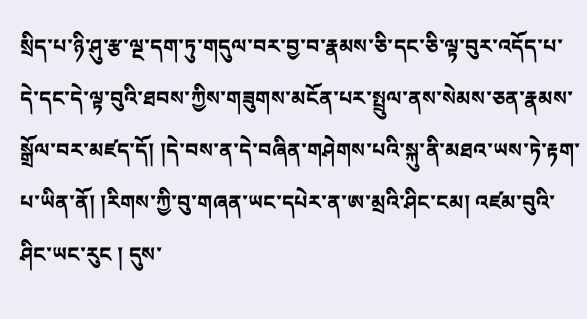སྲིད་པ་ཉི་ཤུ་རྩ་ལྔ་དག་ཏུ་གདུལ་བར་བྱ་བ་རྣམས་ཅི་དང་ཅི་ལྟ་བུར་འདོད་པ་དེ་དང་དེ་ལྟ་བུའི་ཐབས་ཀྱིས་གཟུགས་མངོན་པར་སྤྲུལ་ནས་སེམས་ཅན་རྣམས་སྒྲོལ་བར་མཛད་དོ། །དེ་བས་ན་དེ་བཞིན་གཤེགས་པའི་སྐུ་ནི་མཐའ་ཡས་ཏེ་རྟག་པ་ཡིན་ནོ། །རིགས་ཀྱི་བུ་གཞན་ཡང་དཔེར་ན་ཨ་མྲའི་ཤིང་ངམ། འཛམ་བུའི་ཤིང་ཡང་རུང ། དུས་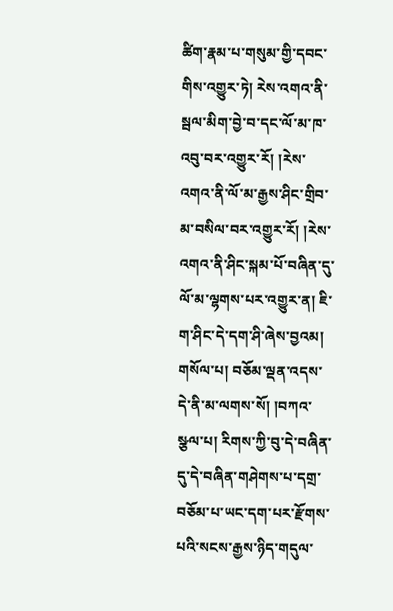ཚིག་རྣམ་པ་གསུམ་གྱི་དབང་གིས་འགྱུར་ཏེ། རེས་འགའ་ནི་སྦལ་མིག་བྱེ་བ་དང་ལོ་མ་ཁ་འབུ་བར་འགྱུར་རོ། །རེས་འགའ་ནི་ལོ་མ་རྒྱས་ཤིང་གྲིབ་མ་བསིལ་བར་འགྱུར་རོ། །རེས་འགའ་ནི་ཤིང་སྐམ་པོ་བཞིན་དུ་ལོ་མ་ལྷགས་པར་འགྱུར་ན། ཇི་ག་ཤིང་དེ་དག་ཤི་ཞེས་བྱའམ། གསོལ་པ། བཅོམ་ལྡན་འདས་དེ་ནི་མ་ལགས་སོ། །བཀའ་སྩལ་པ། རིགས་ཀྱི་བུ་དེ་བཞིན་དུ་དེ་བཞིན་གཤེགས་པ་དགྲ་བཅོམ་པ་ཡང་དག་པར་རྫོགས་པའི་སངས་རྒྱས་ཉིད་གདུལ་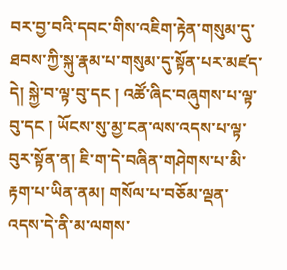བར་བྱ་བའི་དབང་གིས་འཇིག་རྟེན་གསུམ་དུ་ཐབས་ཀྱི་སྐུ་རྣམ་པ་གསུམ་དུ་སྟོན་པར་མཛད་དེ། སྐྱེ་བ་ལྟ་བུ་དང ། འཚོ་ཞིང་བཞུགས་པ་ལྟ་བུ་དང ། ཡོངས་སུ་མྱ་ངན་ལས་འདས་པ་ལྟ་བུར་སྟོན་ན། ཇི་ག་དེ་བཞིན་གཤེགས་པ་མི་རྟག་པ་ཡིན་ནམ། གསོལ་པ་བཅོམ་ལྡན་འདས་དེ་ནི་མ་ལགས་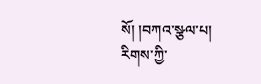སོ། །བཀའ་སྩལ་པ། རིགས་ཀྱི་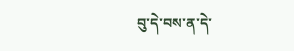བུ་དེ་བས་ན་དེ་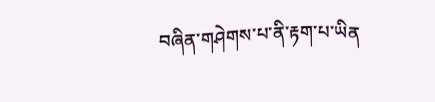བཞིན་གཤེགས་པ་ནི་རྟག་པ་ཡིན